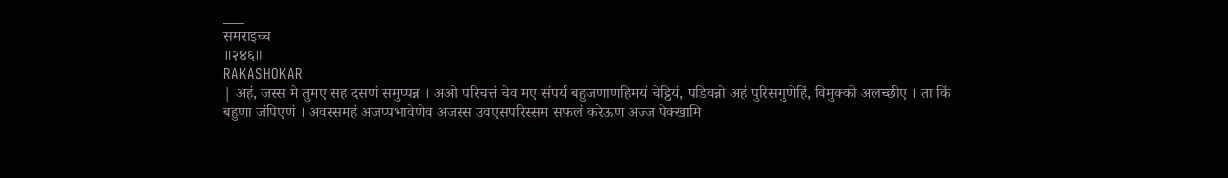___
समराइच्च
॥२४६॥
RAKASHOKAR
| अहं, जस्स मे तुमए सह दसणं समुप्पन्न । अओ परिचत्तं चेव मए संपर्य बहुजणाणहिमयं चेट्ठियं, पडिवन्नो अहं पुरिसगुणेहिं, विमुक्को अलच्छीए । ता किं बहुणा जंपिएणं । अवस्समहं अजप्पभावेणेव अजस्स उवएसपरिस्सम सफलं करेऊण अज्ज पेक्खामि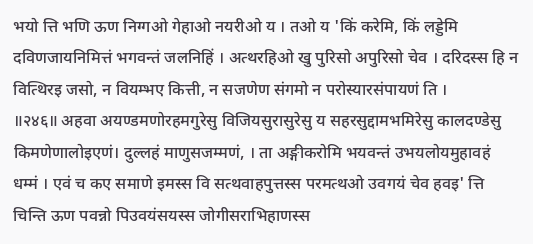भयो त्ति भणि ऊण निग्गओ गेहाओ नयरीओ य । तओ य 'किं करेमि, किं लड्डेमि दविणजायनिमित्तं भगवन्तं जलनिहिं । अत्थरहिओ खु पुरिसो अपुरिसो चेव । दरिदस्स हि न वित्थिरइ जसो, न वियम्भए कित्ती, न सजणेण संगमो न परोस्यारसंपायणं ति ।
॥२४६॥ अहवा अयण्डमणोरहमगुरेसु विजियसुरासुरेसु य सहरसुद्दामभमिरेसु कालदण्डेसु किमणेणालोइएणं। दुल्लहं माणुसजम्मणं, । ता अङ्गीकरोमि भयवन्तं उभयलोयमुहावहं धम्मं । एवं च कए समाणे इमस्स वि सत्थवाहपुत्तस्स परमत्थओ उवगयं चेव हवइ' त्ति चिन्ति ऊण पवन्नो पिउवयंसयस्स जोगीसराभिहाणस्स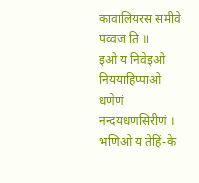कावालियरस समीवे पव्वज ति ॥
इओ य निवेइओ निययाहिप्पाओ धणेणं नन्दयधणसिरीणं । भणिओ य तेहिं-के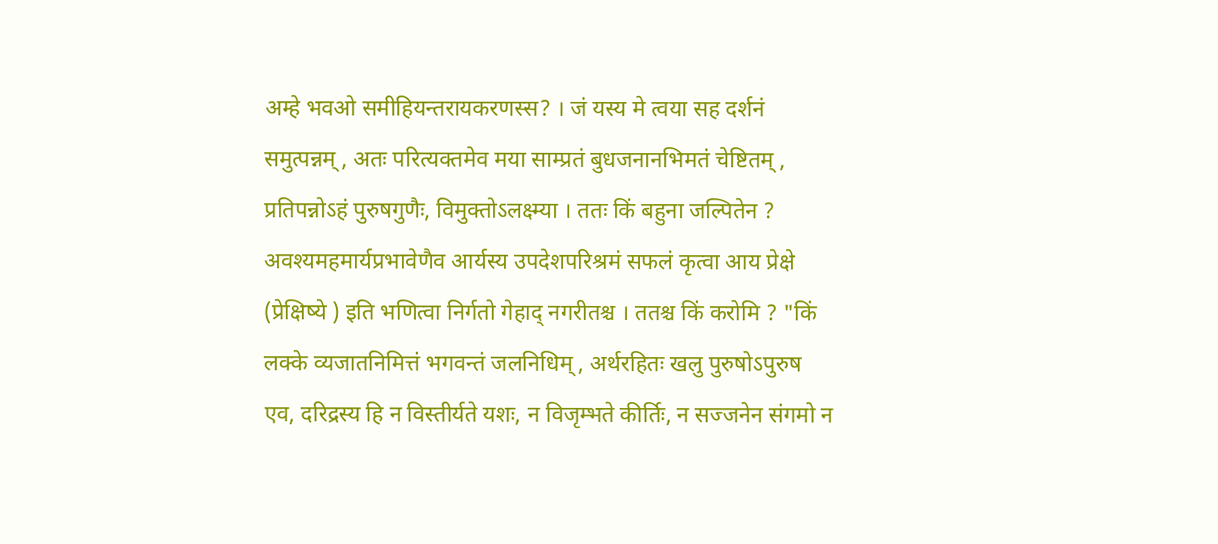अम्हे भवओ समीहियन्तरायकरणस्स? । जं यस्य मे त्वया सह दर्शनं समुत्पन्नम् , अतः परित्यक्तमेव मया साम्प्रतं बुधजनानभिमतं चेष्टितम् , प्रतिपन्नोऽहं पुरुषगुणैः, विमुक्तोऽलक्ष्म्या । ततः किं बहुना जल्पितेन ? अवश्यमहमार्यप्रभावेणैव आर्यस्य उपदेशपरिश्रमं सफलं कृत्वा आय प्रेक्षे (प्रेक्षिष्ये ) इति भणित्वा निर्गतो गेहाद् नगरीतश्च । ततश्च किं करोमि ? "किं लक्के व्यजातनिमित्तं भगवन्तं जलनिधिम् , अर्थरहितः खलु पुरुषोऽपुरुष एव, दरिद्रस्य हि न विस्तीर्यते यशः, न विजृम्भते कीर्तिः, न सज्जनेन संगमो न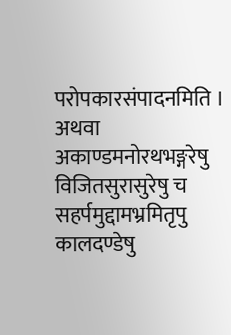परोपकारसंपादनमिति । अथवा अकाण्डमनोरथभङ्गरेषु विजितसुरासुरेषु च सहर्पमुद्दामभ्रमितृपु कालदण्डेषु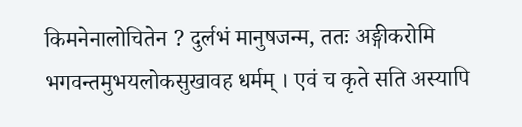किमनेनालोचितेन ? दुर्लभं मानुषजन्म, ततः अङ्गीकरोमि भगवन्तमुभयलोकसुखावह धर्मम् । एवं च कृते सति अस्यापि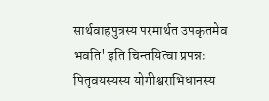सार्थवाहपुत्रस्य परमार्थत उपकृतमेव भवति' इति चिन्तयित्वा प्रपन्नः पितृवयस्यस्य योगीश्वराभिधानस्य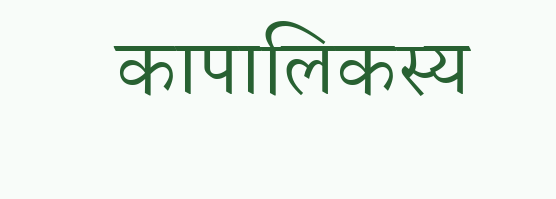कापालिकस्य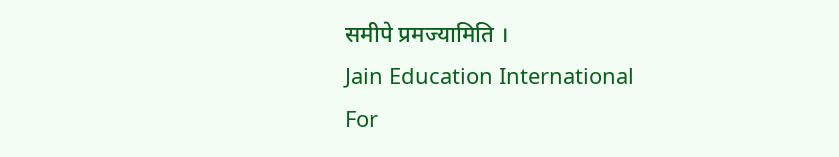समीपे प्रमज्यामिति ।
Jain Education International
For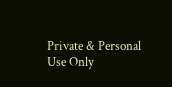Private & Personal Use Only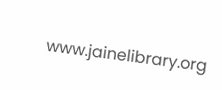www.jainelibrary.org